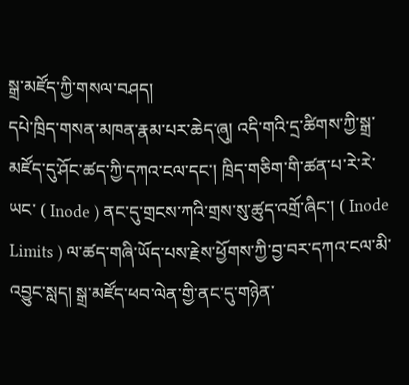སྒྲ་མཛོད་ཀྱི་གསལ་བཤད།
དཔེ་ཁྲིད་གསན་མཁན་རྣམ་པར་ཆེད་ཞུ། འདི་གའི་དྲ་ཚིགས་ཀྱི་སྒྲ་མཛོད་དུ་ཤོང་ཚད་ཀྱི་དཀའ་ངལ་དང་། ཁྲིད་གཅིག་གི་ཚན་པ་རེ་རེ་ཡང་ ( Inode ) ནང་དུ་གྲངས་ཀའི་གྲས་སུ་ཚུད་འགྲོ་ཞིང་། ( Inode Limits ) ལ་ཚད་གཞི་ཡོད་པས་རྗེས་ཕྱོགས་ཀྱི་བྱ་བར་དཀའ་ངལ་མི་འབྱུང་སླད། སྒྲ་མཛོད་ཕབ་ལེན་གྱི་ནང་དུ་གཉེན་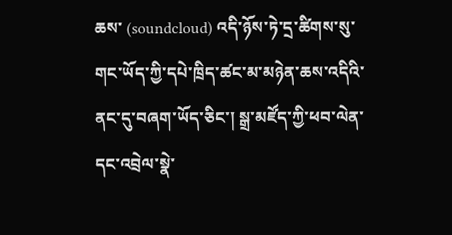ཆས་ (soundcloud) འདི་ཉོས་ཏེ་དྲ་ཚིགས་སུ་གང་ཡོད་ཀྱི་དཔེ་ཁྲིད་ཚང་མ་མཉེན་ཆས་འདིའི་ནང་དུ་བཞག་ཡོད་ཅིང་། སྒྲ་མཛོད་ཀྱི་ཕབ་ལེན་དང་འབྲེལ་སྣེ་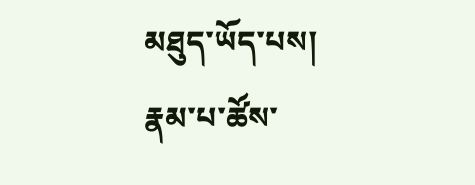མཐུད་ཡོད་པས། རྣམ་པ་ཚོས་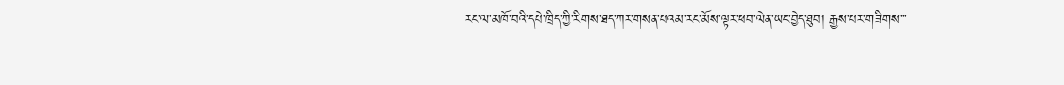རང་ལ་མཁོ་བའི་དཔེ་ཁྲིད་ཀྱི་རིགས་ཐད་ཀར་གསན་པའམ་རང་མོས་ལྟར་ཕབ་ལེན་ཡང་བྱེད་ཐུབ། རྒྱས་པར་གཟིགས་་་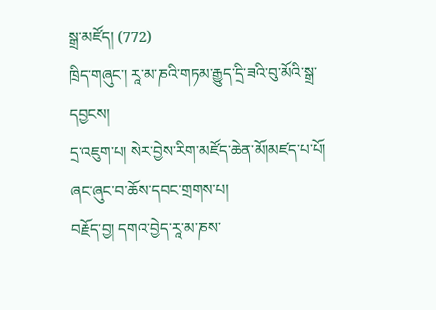སྒྲ་མཛོད། (772)
ཁྲིད་གཞུང་། རཱ་མ་ཎའི་གཏམ་རྒྱུད་དྲི་ཟའི་བུ་མོའི་སྒྲ་དབྱངས།
དྲ་འཇུག་པ། སེར་བྱེས་རིག་མཛོད་ཆེན་མོ།མཛད་པ་པོ། ཞང་ཞུང་བ་ཆོས་དབང་གྲགས་པ།
བརྗོད་བྱ། དགའ་བྱེད་རཱ་མ་ཎས་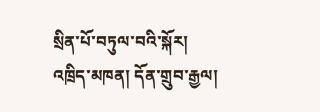སྲིན་པོ་བཏུལ་བའི་སྐོར།
འཁྲིད་མཁན། དོན་གྲུབ་རྒྱལ།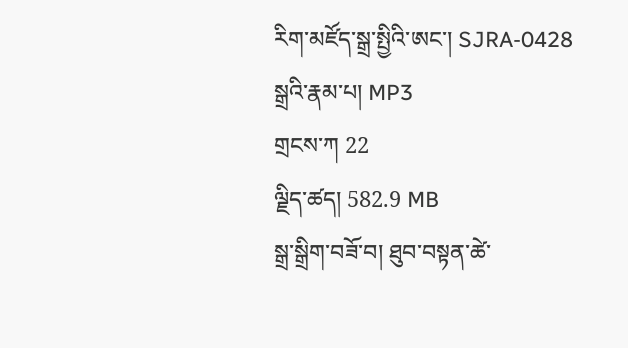རིག་མཛོད་སྒྲ་སྤྱིའི་ཨང་། SJRA-0428
སྒྲའི་རྣམ་པ། MP3
གྲངས་ཀ 22
ལྗིད་ཚད། 582.9 MB
སྒྲ་སྒྲིག་བཟོ་བ། ཐུབ་བསྟན་ཚེ་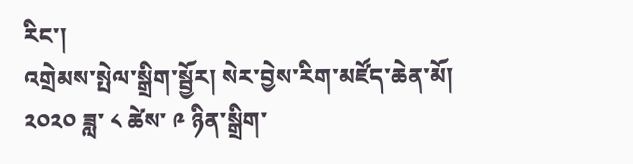རིང་།
འགྲེམས་སྤེལ་སྒྲིག་སྦྱོར། སེར་བྱེས་རིག་མཛོད་ཆེན་མོ།
༢༠༢༠ ཟླ་ ༨ ཚེས་ ༩ ཉིན་སྒྲིག་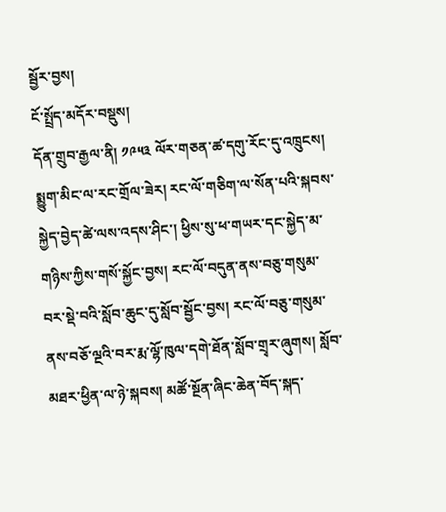སྦྱོར་བྱས།
ངོ་སྤྲོད་མདོར་བསྡུས།
དོན་གྲུབ་རྒྱལ་ནི། ༡༩༥༣ ལོར་གཅན་ཚ་དགུ་རོང་དུ་འཁྲུངས། སྨྱུག་མིང་ལ་རང་གྲོལ་ཟེར། རང་ལོ་གཅིག་ལ་སོན་པའི་སྐབས་སྐྱེད་བྱེད་ཚེ་ལས་འདས་ཤིང་། ཕྱིས་སུ་ཕ་གཡར་དང་སྐྱེད་མ་གཉིས་ཀྱིས་གསོ་སྐྱོང་བྱས། རང་ལོ་བདུན་ནས་བཅུ་གསུམ་བར་སྡེ་བའི་སློབ་ཆུང་དུ་སློབ་སྦྱོང་བྱས། རང་ལོ་བཅུ་གསུམ་ནས་བཅོ་ལྔའི་བར་རྨ་ལྷོ་ཁུལ་དགེ་ཐོན་སློབ་གྲྭར་ཞུགས། སློབ་མཐར་ཕྱིན་ལ་ཉེ་སྐབས། མཚོ་སྔོན་ཞིང་ཆེན་བོད་སྐད་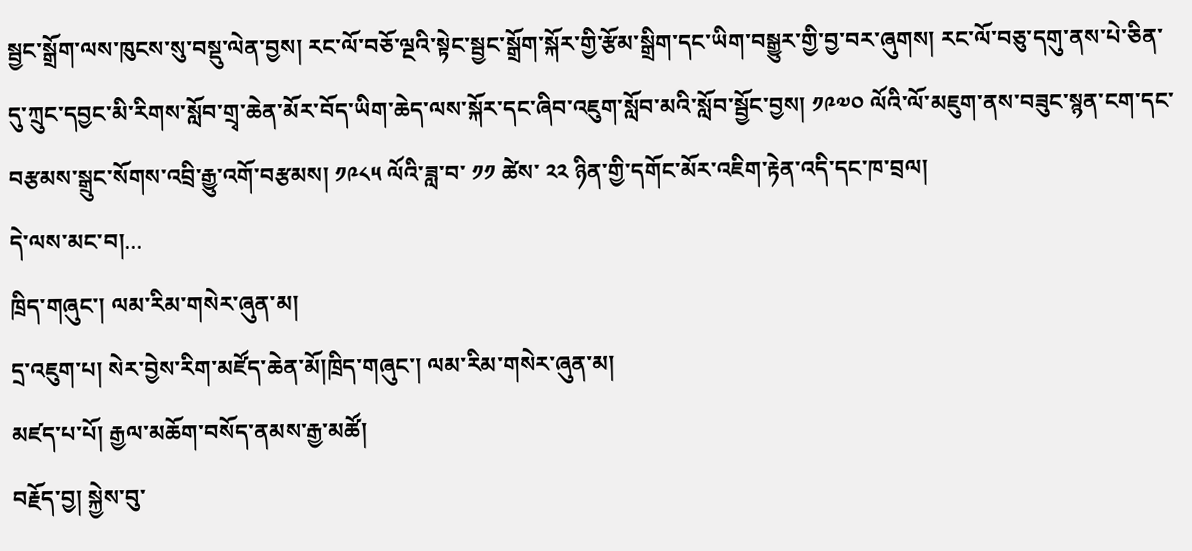སྦྱང་སྒྲོག་ལས་ཁུངས་སུ་བསྡུ་ལེན་བྱས། རང་ལོ་བཅོ་ལྔའི་སྟེང་སྦྱང་སྒྲོག་སྐོར་གྱི་རྩོམ་སྒྲིག་དང་ཡིག་བསྒྱུར་གྱི་བྱ་བར་ཞུགས། རང་ལོ་བཅུ་དགུ་ནས་པེ་ཅིན་དུ་ཀྲུང་དབྱང་མི་རིགས་སློབ་གྲྭ་ཆེན་མོར་བོད་ཡིག་ཆེད་ལས་སྐོར་དང་ཞིབ་འཇུག་སློབ་མའི་སློབ་སྦྱོང་བྱས། ༡༩༧༠ ལོའི་ལོ་མཇུག་ནས་བཟུང་སྙན་ངག་དང་བརྩམས་སྒྲུང་སོགས་འབྲི་རྒྱུ་འགོ་བརྩམས། ༡༩༨༥ ལོའི་ཟླ་བ་ ༡༡ ཚེས་ ༢༢ ཉིན་གྱི་དགོང་མོར་འཇིག་རྟེན་འདི་དང་ཁ་བྲལ།
དེ་ལས་མང་བ།...
ཁྲིད་གཞུང་། ལམ་རིམ་གསེར་ཞུན་མ།
དྲ་འཇུག་པ། སེར་བྱེས་རིག་མཛོད་ཆེན་མོ།ཁྲིད་གཞུང་། ལམ་རིམ་གསེར་ཞུན་མ།
མཛད་པ་པོ། རྒྱལ་མཆོག་བསོད་ནམས་རྒྱ་མཚོ།
བརྗོད་བྱ། སྐྱེས་བུ་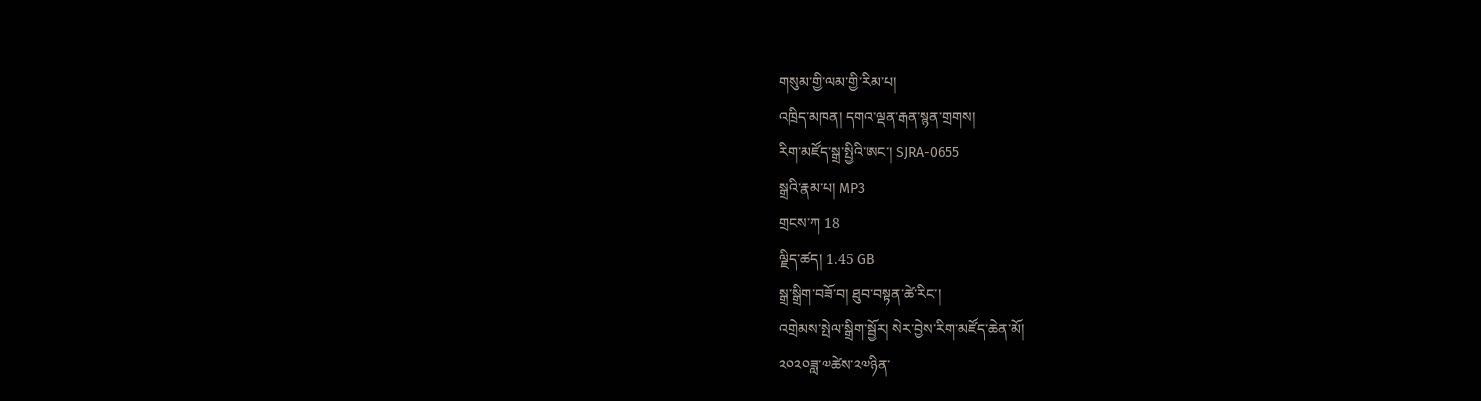གསུམ་གྱི་ལམ་གྱི་རིམ་པ།
འཁྲིད་མཁན། དགའ་ལྡན་རྒན་སྙན་གྲགས།
རིག་མཛོད་སྒྲ་སྤྱིའི་ཨང་། SJRA-0655
སྒྲའི་རྣམ་པ། MP3
གྲངས་ཀ 18
ལྗིད་ཚད། 1.45 GB
སྒྲ་སྒྲིག་བཟོ་བ། ཐུབ་བསྟན་ཚེ་རིང་།
འགྲེམས་སྤེལ་སྒྲིག་སྦྱོར། སེར་བྱེས་རིག་མཛོད་ཆེན་མོ།
༢༠༢༠ཟླ་༧ཚེས་༢༧ཉིན་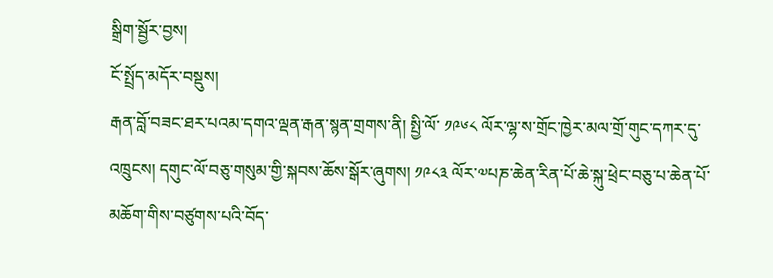སྒྲིག་སྦྱོར་བྱས།
ངོ་སྤྲོད་མདོར་བསྡུས།
རྒན་བློ་བཟང་ཐར་པའམ་དགའ་ལྡན་རྒན་སྙན་གྲགས་ནི། སྤྱི་ལོ་ ༡༩༦༨ ལོར་ལྷ་ས་གྲོང་ཁྱེར་མལ་གྲོ་གུང་དཀར་དུ་འཁྲུངས། དགུང་ལོ་བཅུ་གསུམ་གྱི་སྐབས་ཆོས་སྒོར་ཞུགས། ༡༩༨༣ ལོར་༧པཎ་ཆེན་རིན་པོ་ཆེ་སྐུ་ཕྲེང་བཅུ་པ་ཆེན་པོ་མཆོག་གིས་བཙུགས་པའི་བོད་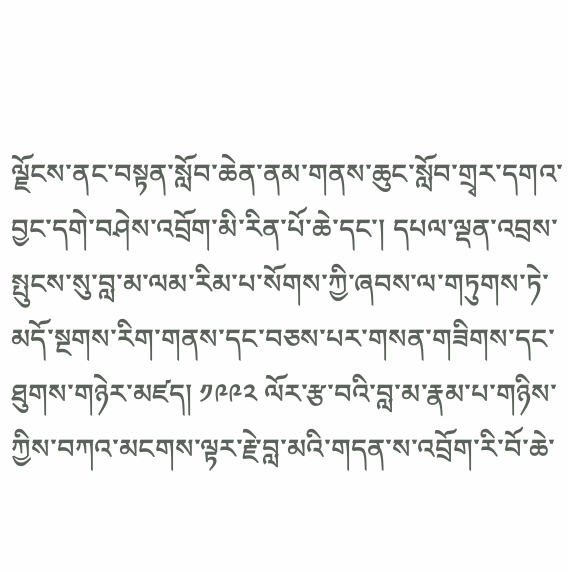ལྗོངས་ནང་བསྟན་སློབ་ཆེན་ནམ་གནས་ཆུང་སློབ་གྲྭར་དགའ་བྱང་དགེ་བཤེས་འབྲོག་མི་རིན་པོ་ཆེ་དང་། དཔལ་ལྡན་འབྲས་སྤུངས་སུ་བླ་མ་ལམ་རིམ་པ་སོགས་ཀྱི་ཞབས་ལ་གཏུགས་ཏེ་མདོ་སྔགས་རིག་གནས་དང་བཅས་པར་གསན་གཟིགས་དང་ཐུགས་གཉེར་མཛད། ༡༩༩༢ ལོར་རྩ་བའི་བླ་མ་རྣམ་པ་གཉིས་ཀྱིས་བཀའ་མངགས་ལྟར་རྗེ་བླ་མའི་གདན་ས་འབྲོག་རི་བོ་ཆེ་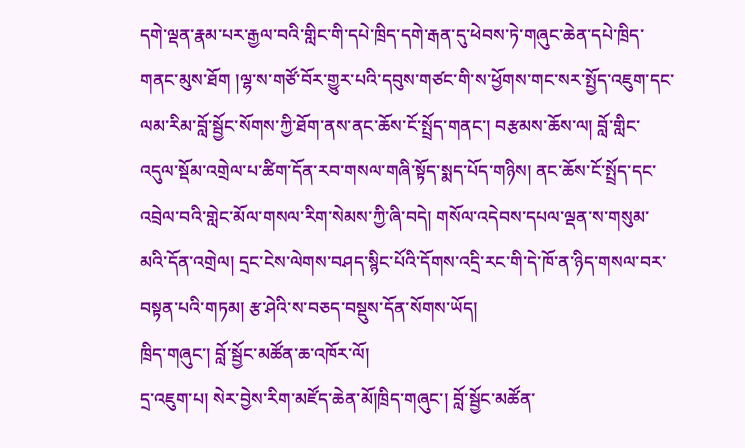དགེ་ལྡན་རྣམ་པར་རྒྱལ་བའི་གླིང་གི་དཔེ་ཁྲིད་དགེ་རྒན་དུ་ཕེབས་ཏེ་གཞུང་ཆེན་དཔེ་ཁྲིད་གནང་མུས་ཐོག །ལྷ་ས་གཙོ་བོར་གྱུར་པའི་དབུས་གཙང་གི་ས་ཕྱོགས་གང་སར་སྤྱོད་འཇུག་དང་ལམ་རིམ་བློ་སྦྱོང་སོགས་ཀྱི་ཐོག་ནས་ནང་ཆོས་ངོ་སྤྲོད་གནང་། བརྩམས་ཆོས་ལ། བློ་གླིང་འདུལ་སྡོམ་འགྲེལ་པ་ཚིག་དོན་རབ་གསལ་གཞི་སྟོད་སྨད་པོད་གཉིས། ནང་ཆོས་ངོ་སྤྲོད་དང་འབྲེལ་བའི་གླེང་མོལ་གསལ་རིག་སེམས་ཀྱི་ཞི་བདེ། གསོལ་འདེབས་དཔལ་ལྡན་ས་གསུམ་མའི་དོན་འགྲེལ། དྲང་ངེས་ལེགས་བཤད་སྙིང་པོའི་དོགས་འདྲི་རང་གི་དེ་ཁོ་ན་ཉིད་གསལ་བར་བསྟན་པའི་གཏམ། རྩ་ཤེའི་ས་བཅད་བསྡུས་དོན་སོགས་ཡོད།
ཁྲིད་གཞུང་། བློ་སྦྱོང་མཚོན་ཆ་འཁོར་ལོ།
དྲ་འཇུག་པ། སེར་བྱེས་རིག་མཛོད་ཆེན་མོ།ཁྲིད་གཞུང་། བློ་སྦྱོང་མཚོན་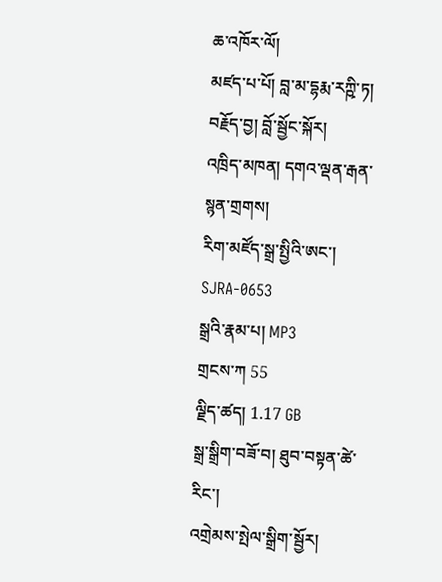ཆ་འཁོར་ལོ།
མཛད་པ་པོ། བླ་མ་དྷརྨ་རཀྵི་ཏ།
བརྗོད་བྱ། བློ་སྦྱོང་སྐོར།
འཁྲིད་མཁན། དགའ་ལྡན་རྒན་སྙན་གྲགས།
རིག་མཛོད་སྒྲ་སྤྱིའི་ཨང་། SJRA-0653
སྒྲའི་རྣམ་པ། MP3
གྲངས་ཀ 55
ལྗིད་ཚད། 1.17 GB
སྒྲ་སྒྲིག་བཟོ་བ། ཐུབ་བསྟན་ཚེ་རིང་།
འགྲེམས་སྤེལ་སྒྲིག་སྦྱོར།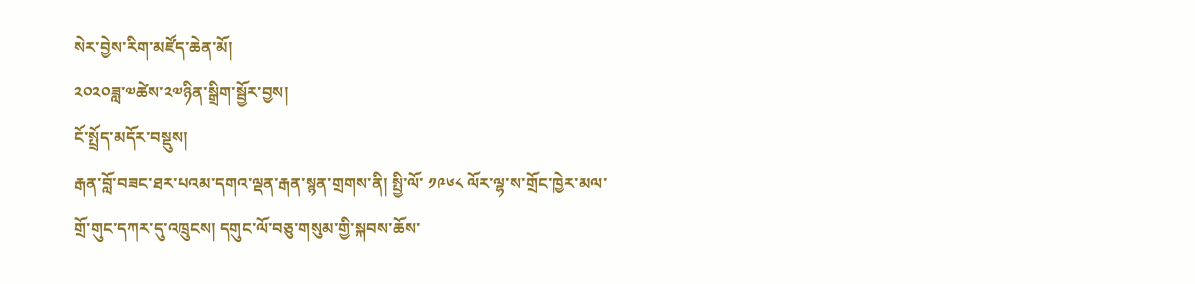སེར་བྱེས་རིག་མཛོད་ཆེན་མོ།
༢༠༢༠ཟླ་༧ཚེས་༢༧ཉིན་སྒྲིག་སྦྱོར་བྱས།
ངོ་སྤྲོད་མདོར་བསྡུས།
རྒན་བློ་བཟང་ཐར་པའམ་དགའ་ལྡན་རྒན་སྙན་གྲགས་ནི། སྤྱི་ལོ་ ༡༩༦༨ ལོར་ལྷ་ས་གྲོང་ཁྱེར་མལ་གྲོ་གུང་དཀར་དུ་འཁྲུངས། དགུང་ལོ་བཅུ་གསུམ་གྱི་སྐབས་ཆོས་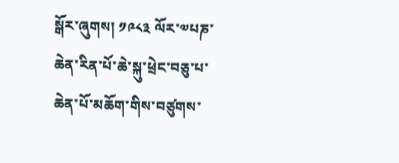སྒོར་ཞུགས། ༡༩༨༣ ལོར་༧པཎ་ཆེན་རིན་པོ་ཆེ་སྐུ་ཕྲེང་བཅུ་པ་ཆེན་པོ་མཆོག་གིས་བཙུགས་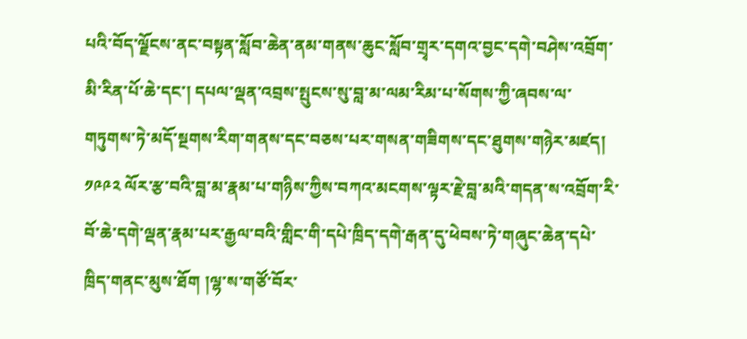པའི་བོད་ལྗོངས་ནང་བསྟན་སློབ་ཆེན་ནམ་གནས་ཆུང་སློབ་གྲྭར་དགའ་བྱང་དགེ་བཤེས་འབྲོག་མི་རིན་པོ་ཆེ་དང་། དཔལ་ལྡན་འབྲས་སྤུངས་སུ་བླ་མ་ལམ་རིམ་པ་སོགས་ཀྱི་ཞབས་ལ་གཏུགས་ཏེ་མདོ་སྔགས་རིག་གནས་དང་བཅས་པར་གསན་གཟིགས་དང་ཐུགས་གཉེར་མཛད། ༡༩༩༢ ལོར་རྩ་བའི་བླ་མ་རྣམ་པ་གཉིས་ཀྱིས་བཀའ་མངགས་ལྟར་རྗེ་བླ་མའི་གདན་ས་འབྲོག་རི་བོ་ཆེ་དགེ་ལྡན་རྣམ་པར་རྒྱལ་བའི་གླིང་གི་དཔེ་ཁྲིད་དགེ་རྒན་དུ་ཕེབས་ཏེ་གཞུང་ཆེན་དཔེ་ཁྲིད་གནང་མུས་ཐོག །ལྷ་ས་གཙོ་བོར་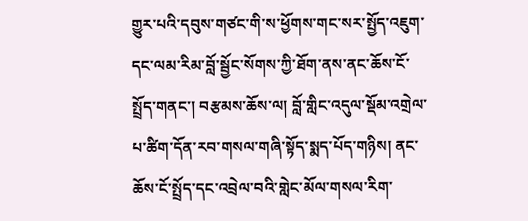གྱུར་པའི་དབུས་གཙང་གི་ས་ཕྱོགས་གང་སར་སྤྱོད་འཇུག་དང་ལམ་རིམ་བློ་སྦྱོང་སོགས་ཀྱི་ཐོག་ནས་ནང་ཆོས་ངོ་སྤྲོད་གནང་། བརྩམས་ཆོས་ལ། བློ་གླིང་འདུལ་སྡོམ་འགྲེལ་པ་ཚིག་དོན་རབ་གསལ་གཞི་སྟོད་སྨད་པོད་གཉིས། ནང་ཆོས་ངོ་སྤྲོད་དང་འབྲེལ་བའི་གླེང་མོལ་གསལ་རིག་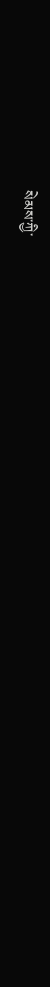སེམས་ཀྱི་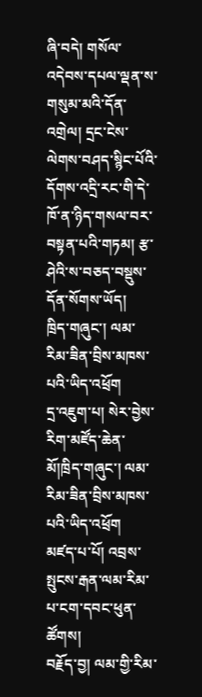ཞི་བདེ། གསོལ་འདེབས་དཔལ་ལྡན་ས་གསུམ་མའི་དོན་འགྲེལ། དྲང་ངེས་ལེགས་བཤད་སྙིང་པོའི་དོགས་འདྲི་རང་གི་དེ་ཁོ་ན་ཉིད་གསལ་བར་བསྟན་པའི་གཏམ། རྩ་ཤེའི་ས་བཅད་བསྡུས་དོན་སོགས་ཡོད།
ཁྲིད་གཞུང་། ལམ་རིམ་ཟིན་བྲིས་མཁས་པའི་ཡིད་འཕྲོག
དྲ་འཇུག་པ། སེར་བྱེས་རིག་མཛོད་ཆེན་མོ།ཁྲིད་གཞུང་། ལམ་རིམ་ཟིན་བྲིས་མཁས་པའི་ཡིད་འཕྲོག
མཛད་པ་པོ། འབྲས་སྤུངས་རྒན་ལམ་རིམ་པ་ངག་དབང་ཕུན་ཚོགས།
བརྗོད་བྱ། ལམ་གྱི་རིམ་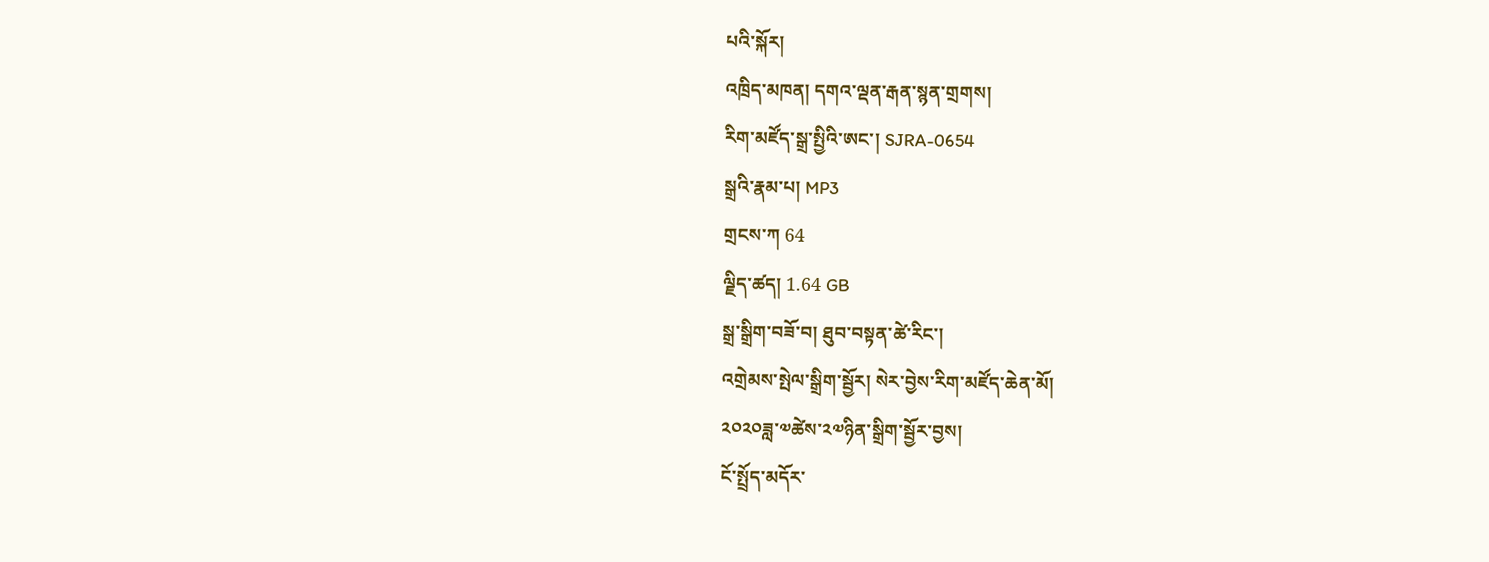པའི་སྐོར།
འཁྲིད་མཁན། དགའ་ལྡན་རྒན་སྙན་གྲགས།
རིག་མཛོད་སྒྲ་སྤྱིའི་ཨང་། SJRA-0654
སྒྲའི་རྣམ་པ། MP3
གྲངས་ཀ 64
ལྗིད་ཚད། 1.64 GB
སྒྲ་སྒྲིག་བཟོ་བ། ཐུབ་བསྟན་ཚེ་རིང་།
འགྲེམས་སྤེལ་སྒྲིག་སྦྱོར། སེར་བྱེས་རིག་མཛོད་ཆེན་མོ།
༢༠༢༠ཟླ་༧ཚེས་༢༧ཉིན་སྒྲིག་སྦྱོར་བྱས།
ངོ་སྤྲོད་མདོར་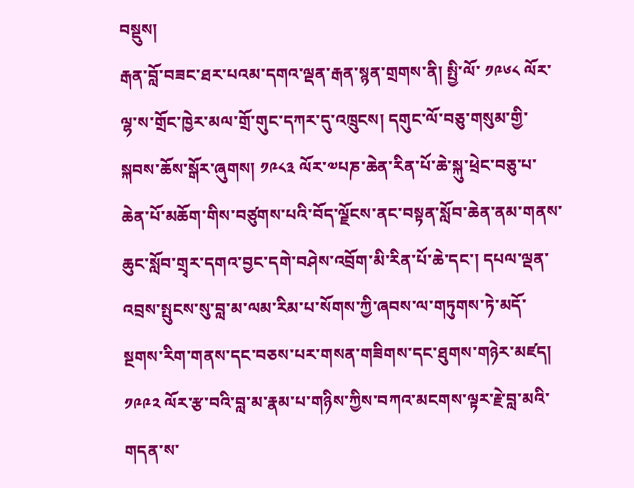བསྡུས།
རྒན་བློ་བཟང་ཐར་པའམ་དགའ་ལྡན་རྒན་སྙན་གྲགས་ནི། སྤྱི་ལོ་ ༡༩༦༨ ལོར་ལྷ་ས་གྲོང་ཁྱེར་མལ་གྲོ་གུང་དཀར་དུ་འཁྲུངས། དགུང་ལོ་བཅུ་གསུམ་གྱི་སྐབས་ཆོས་སྒོར་ཞུགས། ༡༩༨༣ ལོར་༧པཎ་ཆེན་རིན་པོ་ཆེ་སྐུ་ཕྲེང་བཅུ་པ་ཆེན་པོ་མཆོག་གིས་བཙུགས་པའི་བོད་ལྗོངས་ནང་བསྟན་སློབ་ཆེན་ནམ་གནས་ཆུང་སློབ་གྲྭར་དགའ་བྱང་དགེ་བཤེས་འབྲོག་མི་རིན་པོ་ཆེ་དང་། དཔལ་ལྡན་འབྲས་སྤུངས་སུ་བླ་མ་ལམ་རིམ་པ་སོགས་ཀྱི་ཞབས་ལ་གཏུགས་ཏེ་མདོ་སྔགས་རིག་གནས་དང་བཅས་པར་གསན་གཟིགས་དང་ཐུགས་གཉེར་མཛད། ༡༩༩༢ ལོར་རྩ་བའི་བླ་མ་རྣམ་པ་གཉིས་ཀྱིས་བཀའ་མངགས་ལྟར་རྗེ་བླ་མའི་གདན་ས་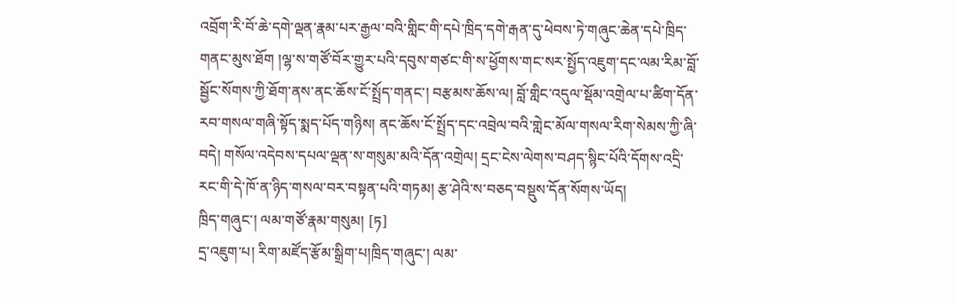འབྲོག་རི་བོ་ཆེ་དགེ་ལྡན་རྣམ་པར་རྒྱལ་བའི་གླིང་གི་དཔེ་ཁྲིད་དགེ་རྒན་དུ་ཕེབས་ཏེ་གཞུང་ཆེན་དཔེ་ཁྲིད་གནང་མུས་ཐོག །ལྷ་ས་གཙོ་བོར་གྱུར་པའི་དབུས་གཙང་གི་ས་ཕྱོགས་གང་སར་སྤྱོད་འཇུག་དང་ལམ་རིམ་བློ་སྦྱོང་སོགས་ཀྱི་ཐོག་ནས་ནང་ཆོས་ངོ་སྤྲོད་གནང་། བརྩམས་ཆོས་ལ། བློ་གླིང་འདུལ་སྡོམ་འགྲེལ་པ་ཚིག་དོན་རབ་གསལ་གཞི་སྟོད་སྨད་པོད་གཉིས། ནང་ཆོས་ངོ་སྤྲོད་དང་འབྲེལ་བའི་གླེང་མོལ་གསལ་རིག་སེམས་ཀྱི་ཞི་བདེ། གསོལ་འདེབས་དཔལ་ལྡན་ས་གསུམ་མའི་དོན་འགྲེལ། དྲང་ངེས་ལེགས་བཤད་སྙིང་པོའི་དོགས་འདྲི་རང་གི་དེ་ཁོ་ན་ཉིད་གསལ་བར་བསྟན་པའི་གཏམ། རྩ་ཤེའི་ས་བཅད་བསྡུས་དོན་སོགས་ཡོད།
ཁྲིད་གཞུང་། ལམ་གཙོ་རྣམ་གསུམ། [ཏ]
དྲ་འཇུག་པ། རིག་མཛོད་རྩོམ་སྒྲིག་པ།ཁྲིད་གཞུང་། ལམ་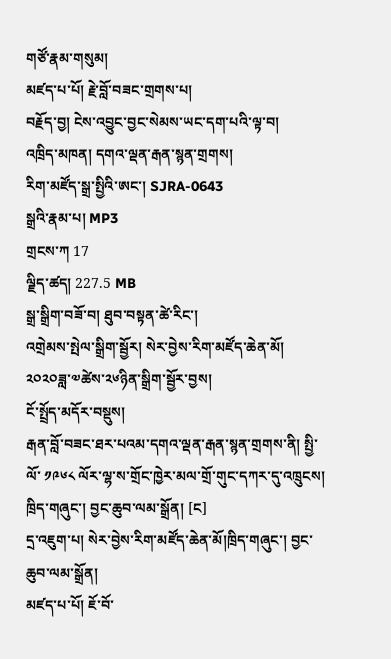གཙོ་རྣམ་གསུམ།
མཛད་པ་པོ། རྗེ་བློ་བཟང་གྲགས་པ།
བརྗོད་བྱ། ངེས་འབྱུང་བྱང་སེམས་ཡང་དག་པའི་ལྟ་བ།
འཁྲིད་མཁན། དགའ་ལྡན་རྒན་སྙན་གྲགས།
རིག་མཛོད་སྒྲ་སྤྱིའི་ཨང་། SJRA-0643
སྒྲའི་རྣམ་པ། MP3
གྲངས་ཀ 17
ལྗིད་ཚད། 227.5 MB
སྒྲ་སྒྲིག་བཟོ་བ། ཐུབ་བསྟན་ཚེ་རིང་།
འགྲེམས་སྤེལ་སྒྲིག་སྦྱོར། སེར་བྱེས་རིག་མཛོད་ཆེན་མོ།
༢༠༢༠ཟླ་༧ཚེས་༢༦ཉིན་སྒྲིག་སྦྱོར་བྱས།
ངོ་སྤྲོད་མདོར་བསྡུས།
རྒན་བློ་བཟང་ཐར་པའམ་དགའ་ལྡན་རྒན་སྙན་གྲགས་ནི། སྤྱི་ལོ་ ༡༩༦༨ ལོར་ལྷ་ས་གྲོང་ཁྱེར་མལ་གྲོ་གུང་དཀར་དུ་འཁྲུངས།
ཁྲིད་གཞུང་། བྱང་ཆུབ་ལམ་སྒྲོན། [ང]
དྲ་འཇུག་པ། སེར་བྱེས་རིག་མཛོད་ཆེན་མོ།ཁྲིད་གཞུང་། བྱང་ཆུབ་ལམ་སྒྲོན།
མཛད་པ་པོ། ཇོ་བོ་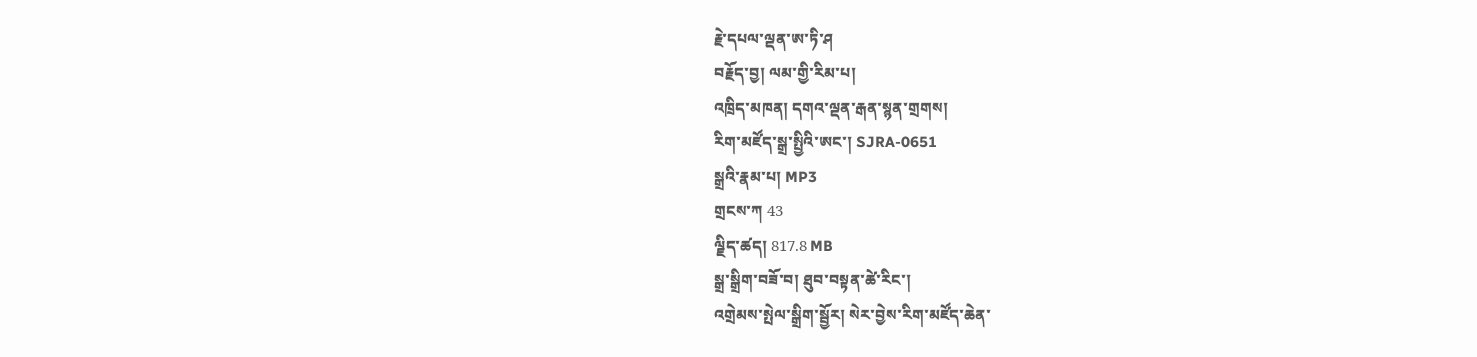རྗེ་དཔལ་ལྡན་ཨ་ཏི་ཤ
བརྗོད་བྱ། ལམ་གྱི་རིམ་པ།
འཁྲིད་མཁན། དགའ་ལྡན་རྒན་སྙན་གྲགས།
རིག་མཛོད་སྒྲ་སྤྱིའི་ཨང་། SJRA-0651
སྒྲའི་རྣམ་པ། MP3
གྲངས་ཀ 43
ལྗིད་ཚད། 817.8 MB
སྒྲ་སྒྲིག་བཟོ་བ། ཐུབ་བསྟན་ཚེ་རིང་།
འགྲེམས་སྤེལ་སྒྲིག་སྦྱོར། སེར་བྱེས་རིག་མཛོད་ཆེན་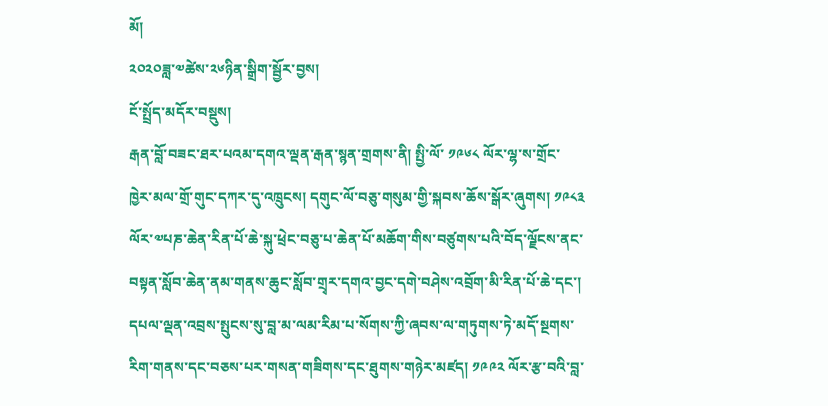མོ།
༢༠༢༠ཟླ་༧ཚེས་༢༦ཉིན་སྒྲིག་སྦྱོར་བྱས།
ངོ་སྤྲོད་མདོར་བསྡུས།
རྒན་བློ་བཟང་ཐར་པའམ་དགའ་ལྡན་རྒན་སྙན་གྲགས་ནི། སྤྱི་ལོ་ ༡༩༦༨ ལོར་ལྷ་ས་གྲོང་ཁྱེར་མལ་གྲོ་གུང་དཀར་དུ་འཁྲུངས། དགུང་ལོ་བཅུ་གསུམ་གྱི་སྐབས་ཆོས་སྒོར་ཞུགས། ༡༩༨༣ ལོར་༧པཎ་ཆེན་རིན་པོ་ཆེ་སྐུ་ཕྲེང་བཅུ་པ་ཆེན་པོ་མཆོག་གིས་བཙུགས་པའི་བོད་ལྗོངས་ནང་བསྟན་སློབ་ཆེན་ནམ་གནས་ཆུང་སློབ་གྲྭར་དགའ་བྱང་དགེ་བཤེས་འབྲོག་མི་རིན་པོ་ཆེ་དང་། དཔལ་ལྡན་འབྲས་སྤུངས་སུ་བླ་མ་ལམ་རིམ་པ་སོགས་ཀྱི་ཞབས་ལ་གཏུགས་ཏེ་མདོ་སྔགས་རིག་གནས་དང་བཅས་པར་གསན་གཟིགས་དང་ཐུགས་གཉེར་མཛད། ༡༩༩༢ ལོར་རྩ་བའི་བླ་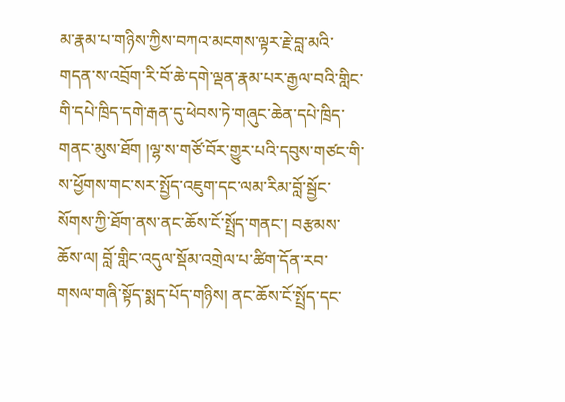མ་རྣམ་པ་གཉིས་ཀྱིས་བཀའ་མངགས་ལྟར་རྗེ་བླ་མའི་གདན་ས་འབྲོག་རི་བོ་ཆེ་དགེ་ལྡན་རྣམ་པར་རྒྱལ་བའི་གླིང་གི་དཔེ་ཁྲིད་དགེ་རྒན་དུ་ཕེབས་ཏེ་གཞུང་ཆེན་དཔེ་ཁྲིད་གནང་མུས་ཐོག །ལྷ་ས་གཙོ་བོར་གྱུར་པའི་དབུས་གཙང་གི་ས་ཕྱོགས་གང་སར་སྤྱོད་འཇུག་དང་ལམ་རིམ་བློ་སྦྱོང་སོགས་ཀྱི་ཐོག་ནས་ནང་ཆོས་ངོ་སྤྲོད་གནང་། བརྩམས་ཆོས་ལ། བློ་གླིང་འདུལ་སྡོམ་འགྲེལ་པ་ཚིག་དོན་རབ་གསལ་གཞི་སྟོད་སྨད་པོད་གཉིས། ནང་ཆོས་ངོ་སྤྲོད་དང་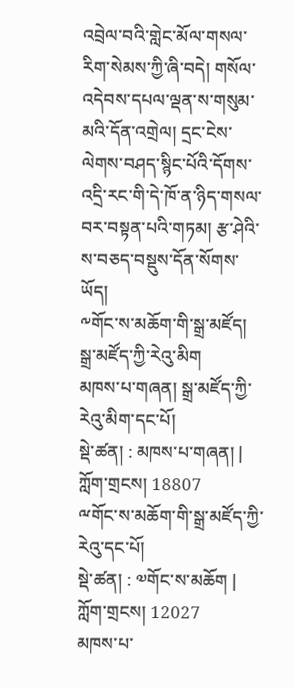འབྲེལ་བའི་གླེང་མོལ་གསལ་རིག་སེམས་ཀྱི་ཞི་བདེ། གསོལ་འདེབས་དཔལ་ལྡན་ས་གསུམ་མའི་དོན་འགྲེལ། དྲང་ངེས་ལེགས་བཤད་སྙིང་པོའི་དོགས་འདྲི་རང་གི་དེ་ཁོ་ན་ཉིད་གསལ་བར་བསྟན་པའི་གཏམ། རྩ་ཤེའི་ས་བཅད་བསྡུས་དོན་སོགས་ཡོད།
༸གོང་ས་མཆོག་གི་སྒྲ་མཛོད།
སྒྲ་མཛོད་ཀྱི་རེའུ་མིག
མཁས་པ་གཞན། སྒྲ་མཛོད་ཀྱི་རེའུ་མིག་དང་པོ།
སྡེ་ཚན། : མཁས་པ་གཞན། | ཀློག་གྲངས། 18807
ྋགོང་ས་མཆོག་གི་སྒྲ་མཛོད་ཀྱི་རེའུ་དང་པོ།
སྡེ་ཚན། : ༧གོང་ས་མཆོག | ཀློག་གྲངས། 12027
མཁས་པ་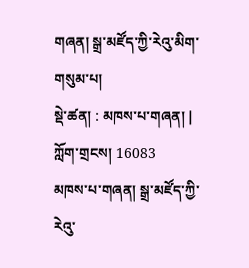གཞན། སྒྲ་མཛོད་ཀྱི་རེའུ་མིག་གསུམ་པ།
སྡེ་ཚན། : མཁས་པ་གཞན། | ཀློག་གྲངས། 16083
མཁས་པ་གཞན། སྒྲ་མཛོད་ཀྱི་རེའུ་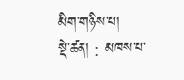མིག་གཉིས་པ།
སྡེ་ཚན། : མཁས་པ་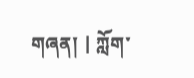གཞན། | ཀློག་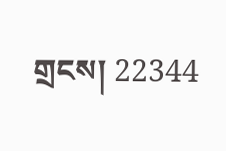གྲངས། 22344